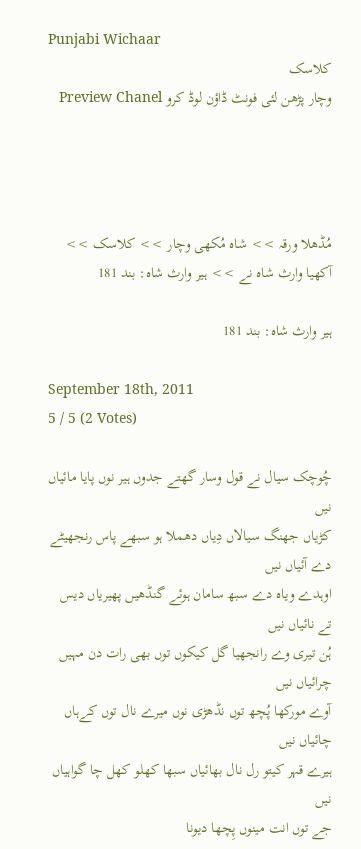Punjabi Wichaar
کلاسک
وچار پڑھن لئی فونٹ ڈاؤن لوڈ کرو Preview Chanel




مُڈھلا ورقہ >> شاہ مُکھی وچار >> کلاسک >> آکھیا وارث شاہ نے >> ہیر وارث شاہ: بند 181

ہیر وارث شاہ: بند 181

September 18th, 2011
5 / 5 (2 Votes)

چُوچک سیال نے قول وسار گھتے جدوں ہیر نوں پایا مائیاں نیں
کڑیاں جھنگ سیالاں دِیاں دھملا ہو سبھے پاس رنجھیٹے دے آئیاں نیں
اوہدے ویاہ دے سبھ سامان ہوئے گنڈھیں پھیریاں دیس تے نائیاں نیں
ہُن تیری وے رانجھیا گل کیکوں توں بھی رات دن مہیں چرائیاں نیں
آوے مورکھا پُچھ توں نڈھڑی نوں میرے نال توں کےہاں چائیاں نیں
ہیرے قہر کیتو رل نال بھائیاں سبھا کھلو کھل چا گواہیاں نیں
جے توں انت مینوں پِچھا دیونا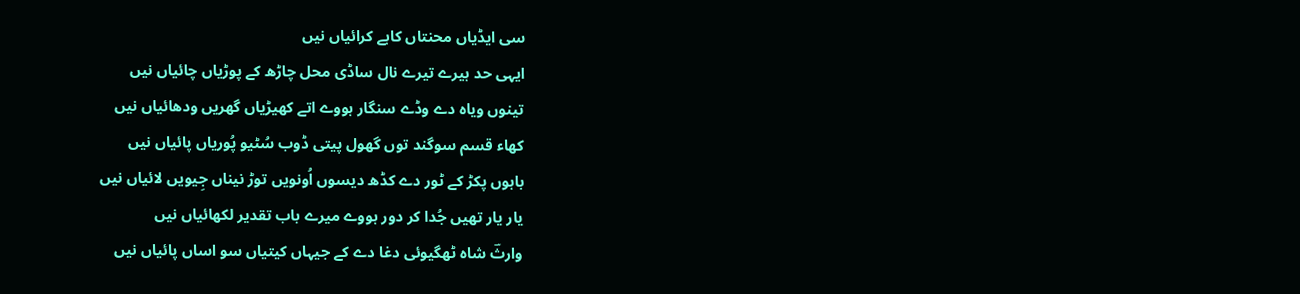سی ایڈیاں محنتاں کاہے کرائیاں نیں
ایہی حد ہیرے تیرے نال ساڈی محل چاڑھ کے پوڑیاں چائیاں نیں
تینوں ویاہ دے وڈے سنگار ہووے اتے کھیڑیاں گھریں ودھائیاں نیں
کھاء قسم سوگند توں گھول پیتی ڈوب سُٹیو پُوریاں پائیاں نیں
باہوں پکڑ کے ٹور دے کڈھ دیسوں اُونویں توڑ نیناں جِیویں لائیاں نیں
یار یار تھیں جُدا کر دور ہووے میرے باب تقدیر لکھائیاں نیں
وارثؔ شاہ ٹھگیوئی دغا دے کے جیہاں کیتیاں سو اساں پائیاں نیں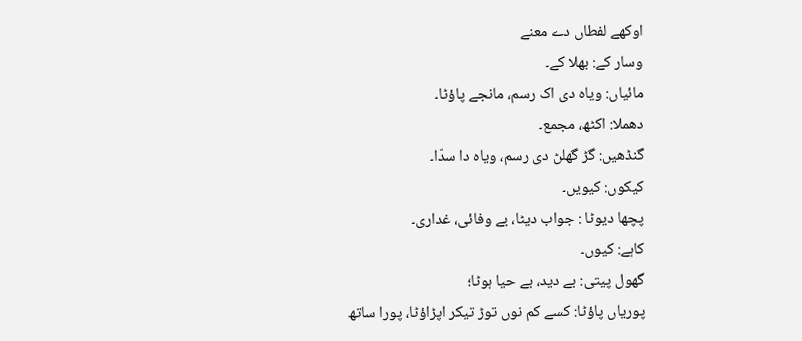اوکھے لفطاں دے معنے
وسار کے: بھلا کے۔
مائیاں: ویاہ دی اک رسم، مانجے پاؤڻا۔
دھملا: اکٹھ، مجمع۔
گنڈھیں: گڑ گھلڻ دی رسم، ویاہ دا سدّا۔
کیکوں: کیویں۔
پچھا دیوڻا : جواب دیڻا، بے وفائی، غداری۔
کاہے: کیوں۔
گھول پیتی: بے دید، بے حیا ہوڻا؛
پوریاں پاؤڻا: کسے کم نوں توڑ تیکر اپڑاؤڻا، پورا ساتھ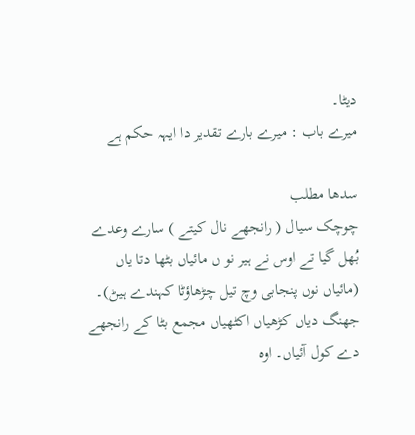دیڻا۔
میرے باب : میرے بارے تقدیر دا ایہہ حکم ہے

سدھا مطلب
چوچک سیال ( رانجھے نال کیتے ) سارے وعدے بُھل گیا تے اوس نے ہیر نو ں مائیاں بٹھا دتا یاں (مائیاں نوں پنجابی وچ تیل چڑھاؤڻا کہندے ہیڻ)۔
جھنگ دیاں کڑھیاں اکٹھیاں مجمع بڻا کے رانجھے دے کول آئیاں۔ اوہ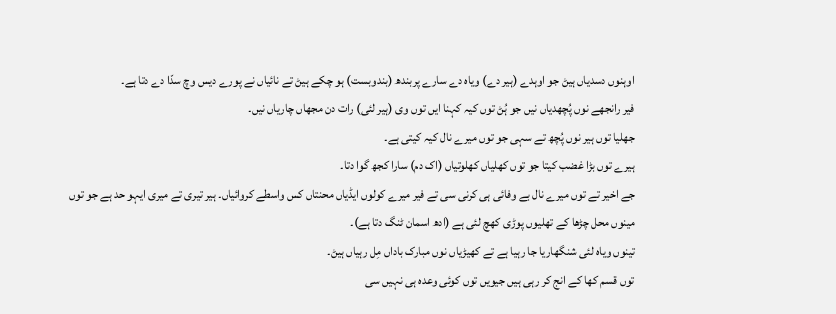اوہنوں دسدیاں ہیڻ جو اوہدے (ہیر دے) ویاہ دے سارے پربندھ (بندوبست) ہو چکے ہیڻ تے نائیاں نے پورے دیس وچ سدّا دے دتا ہے۔
فیر رانجھے نوں پُچھدیاں نیں جو ہُڻ توں کیہ کہنا ایں توں وی (ہیر لئی) رات دن مجھاں چاریاں نیں۔
جھلیا توں ہیر نوں پُچھ تے سہی جو توں میرے نال کیہ کیتی ہے۔
ہیرے توں بڑا غضب کیتا جو توں کھلیاں کھلوتیاں (اک دم) سارا کجھ گوا دتا۔
جے اخیر تے توں میرے نال بے وفائی ہی کرنی سی تے فیر میرے کولوں ایڈیاں محنتاں کس واسطے کروائیاں۔ ہیر تیری تے میری ایہو حد ہے جو توں مینوں محل چڑھا کے تھلیوں پوڑی کھچ لئی ہے (ادھ اسمان ٹنگ دتا ہے)۔
تینوں ویاہ لئی شنگھاریا جا رہیا ہے تے کھیڑیاں نوں مبارک باداں مِل رہیاں ہیڻ۔
توں قسم کھا کے انج کر رہی ہیں جیویں توں کوئی وعدہ ہی نہیں سی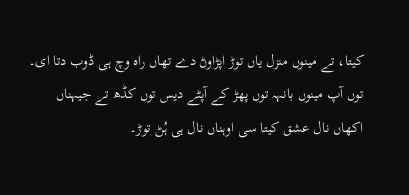کیتا، تے مینوں منزل یاں توڑ اپڑاوڻ دے تھاں راہ وچ ہی ڈوب دتا ای۔
توں آپ مینوں بانہہ توں پھڑ کے آپڻے دیس توں کڈھ تے جیہناں اکھاں نال عشق کیتا سی اوہناں نال ہی ہُڻ توڑ۔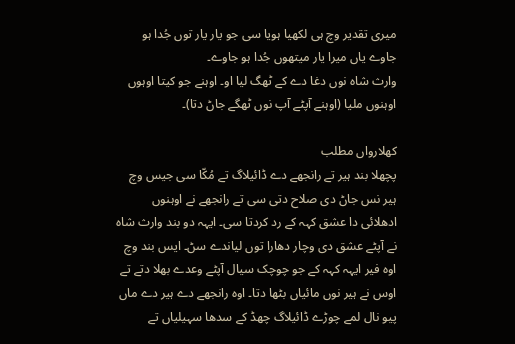میری تقدیر وچ ہی لکھیا ہویا سی جو یار یار توں جُدا ہو جاوے یاں میرا یار میتھوں جُدا ہو جاوے۔
وارث شاہ نوں دغا دے کے ٹھگ لیا او۔ اوہنے جو کیتا اوہوں اوہنوں ملیا (اوہنے آپڻے آپ نوں ٹھگے جاڻ دتا)۔

کھلارواں مطلب
پچھلا بند ہیر تے رانجھے دے ڈائیلاگ تے مُکّا سی جیس وچ ہیر نس جاڻ دی صلاح دتی سی تے رانجھے نے اوہنوں ادھلائی دا عشق کہہ کے رد کردتا سی۔ ایہہ دو بند وارث شاہ نے آپڻے عشق دی وچار دھارا توں لیاندے سڻ۔ ایس بند وچ اوہ فیر ایہہ کہہ کے جو چوچک سیال آپڻے وعدے بھلا دتے تے اوس نے ہیر نوں مائیاں بٹھا دتا۔ اوہ رانجھے دے ہیر دے ماں پیو نال لمے چوڑے ڈائیلاگ چھڈ کے سدھا سہیلیاں تے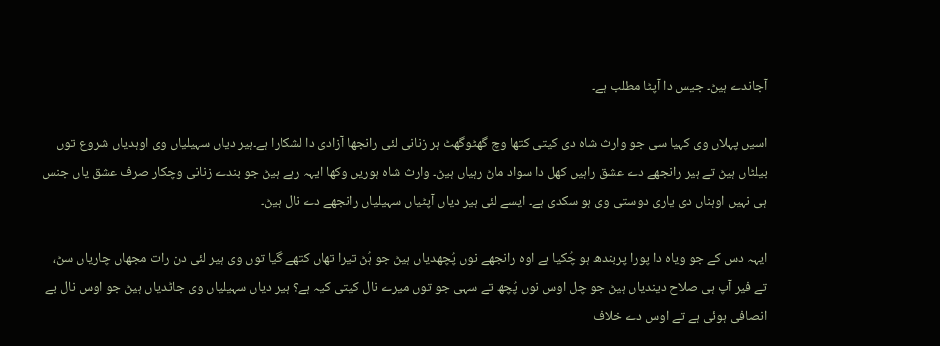آجاندے ہیڻ۔ جیس دا آپڻا مطلب ہے۔

اسیں پہلاں وی کہیا سی جو وارث شاہ دی کیتی کتھا وچ گھٹوگھٹ ہر زنانی لئی رانجھا آزادی دا لشکارا ہے۔ہیر دیاں سہیلیاں وی اوہدیاں شروع توں بیلڻاں ہیڻ تے ہیر رانجھے دے عشق راہیں کھل دا سواد ماڻ رہیاں ہیڻ۔ وارث شاہ ہوریں وکھا ایہہ رہے ہیڻ جو بندے زنانی وچکار صرف عشق یاں جنس ہی نہیں اوہناں دی یاری دوستی وی ہو سکدی ہے۔ ایسے لئی ہیر دیاں آپڻیاں سہیلیاں رانجھے دے نال ہیڻ۔

ایہہ دس کے جو ویاہ دا پورا پربندھ ہو چُکیا ہے اوہ رانجھے نوں پُچھدیاں ہیڻ جو ہُڻ تیرا تھاں کتھے گیا توں وی ہیر لئی دن رات مجھاں چاریاں سڻ، تے فیر آپ ہی صلاح دیندیاں ہیڻ جو چل اوس نوں پُچھ تے سہی جو توں میرے نال کیتی کیہ ہے؟ ہیر دیاں سہیلیاں وی جاڻدیاں ہیڻ جو اوس نال بے انصافی ہوئی ہے تے اوس دے خلاف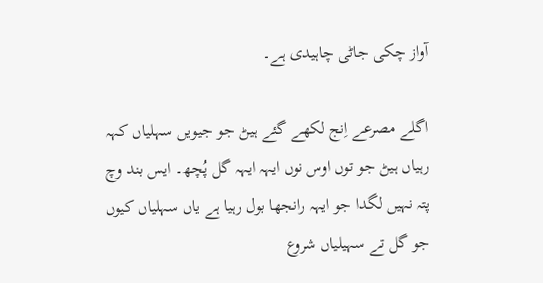آواز چکی جاڻی چاہیدی ہے۔

اگلے مصرعے اِنج لکھے گئے ہیڻ جو جیویں سہلیاں کہہ رہیاں ہیڻ جو توں اوس نوں ایہہ ایہہ گل پُچھ۔ ایس بند وچ پتہ نہیں لگدا جو ایہہ رانجھا بول رہیا ہے یاں سہلیاں کیوں جو گل تے سہیلیاں شروع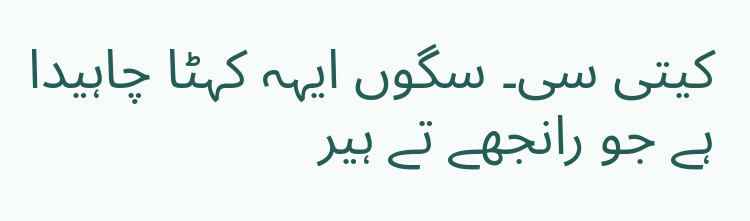کیتی سی۔ سگوں ایہہ کہڻا چاہیدا ہے جو رانجھے تے ہیر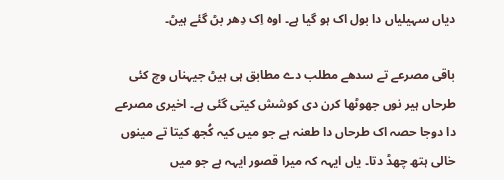دیاں سہیلیاں دا بول اک ہو گیا ہے۔ اوہ اِک دِھر بڻ گئے ہیڻ۔

باقی مصرعے تے سدھے مطلب دے مطابق ہی ہیڻ جیہناں وچ کئی طرحاں ہیر نوں جھوٹھا کرن دی کوشش کیتی گئی ہے۔ اخیری مصرعے دا دوجا حصہ اک طرحاں دا طعنہ ہے جو میں کیہ کُجھ کیتا تے مینوں خالی ہتھ چھڈ دتا۔ یاں ایہہ کہ میرا قصور ایہہ ہے جو میں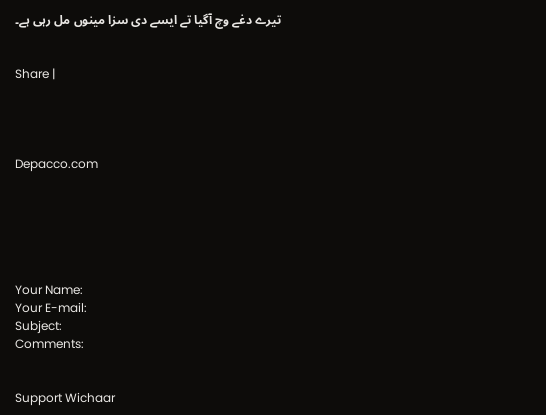تیرے دغے وچ آگیا تے ایسے دی سزا مینوں مل رہی ہے۔


Share |




Depacco.com






Your Name:
Your E-mail:
Subject:
Comments:


Support Wichaar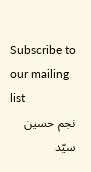Subscribe to our mailing list
نجم حسین سیّد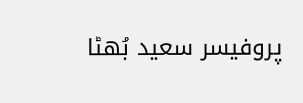پروفیسر سعید بُھٹا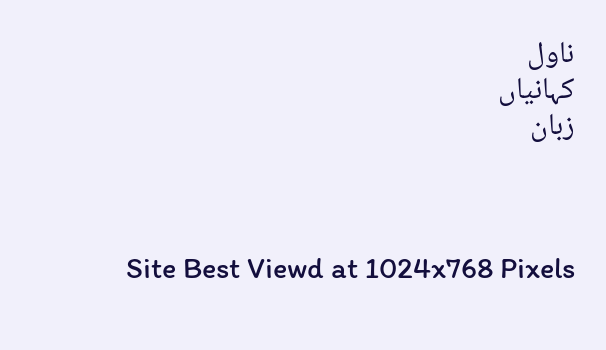ناول
کہانیاں
زبان



Site Best Viewd at 1024x768 Pixels